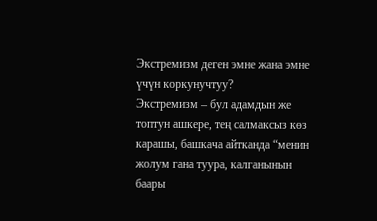Экстремизм деген эмне жана эмне үчүн коркунучтуу?
Экстремизм – бул адамдын же топтун ашкере, тең салмаксыз көз карашы, башкача айтканда “менин жолум гана туура, калганынын баары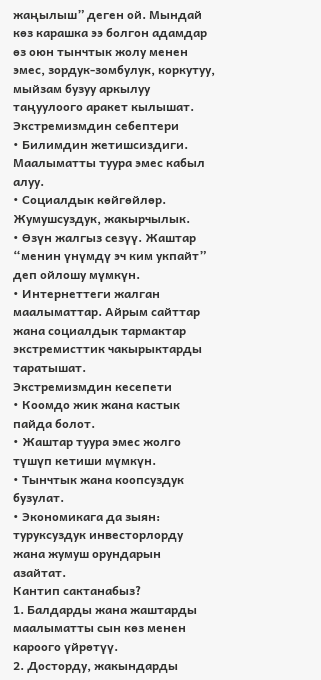жаңылыш” деген ой. Мындай көз карашка ээ болгон адамдар өз оюн тынчтык жолу менен эмес, зордук-зомбулук, коркутуу, мыйзам бузуу аркылуу таңуулоого аракет кылышат.
Экстремизмдин себептери
• Билимдин жетишсиздиги. Маалыматты туура эмес кабыл алуу.
• Социалдык көйгөйлөр. Жумушсуздук, жакырчылык.
• Өзүн жалгыз сезүү. Жаштар “менин үнүмдү эч ким укпайт” деп ойлошу мүмкүн.
• Интернеттеги жалган маалыматтар. Айрым сайттар жана социалдык тармактар экстремисттик чакырыктарды таратышат.
Экстремизмдин кесепети
• Коомдо жик жана кастык пайда болот.
• Жаштар туура эмес жолго түшүп кетиши мүмкүн.
• Тынчтык жана коопсуздук бузулат.
• Экономикага да зыян: туруксуздук инвесторлорду жана жумуш орундарын азайтат.
Кантип сактанабыз?
1. Балдарды жана жаштарды маалыматты сын көз менен кароого үйрөтүү.
2. Досторду, жакындарды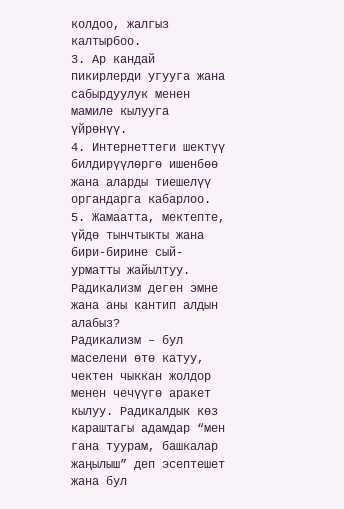колдоо, жалгыз калтырбоо.
3. Ар кандай пикирлерди угууга жана сабырдуулук менен мамиле кылууга үйрөнүү.
4. Интернеттеги шектүү билдирүүлөргө ишенбөө жана аларды тиешелүү органдарга кабарлоо.
5. Жамаатта, мектепте, үйдө тынчтыкты жана бири-бирине сый-урматты жайылтуу.
Радикализм деген эмне жана аны кантип алдын алабыз?
Радикализм – бул маселени өтө катуу, чектен чыккан жолдор менен чечүүгө аракет кылуу. Радикалдык көз караштагы адамдар “мен гана туурам, башкалар жаңылыш” деп эсептешет жана бул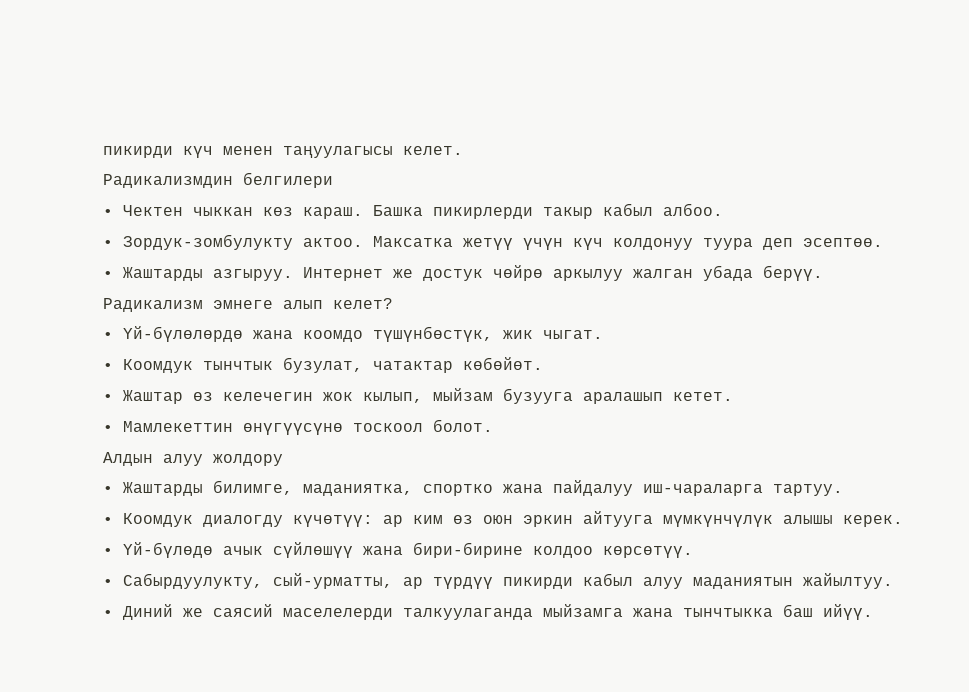пикирди күч менен таңуулагысы келет.
Радикализмдин белгилери
• Чектен чыккан көз караш. Башка пикирлерди такыр кабыл албоо.
• Зордук-зомбулукту актоо. Максатка жетүү үчүн күч колдонуу туура деп эсептөө.
• Жаштарды азгыруу. Интернет же достук чөйрө аркылуу жалган убада берүү.
Радикализм эмнеге алып келет?
• Үй-бүлөлөрдө жана коомдо түшүнбөстүк, жик чыгат.
• Коомдук тынчтык бузулат, чатактар көбөйөт.
• Жаштар өз келечегин жок кылып, мыйзам бузууга аралашып кетет.
• Мамлекеттин өнүгүүсүнө тоскоол болот.
Алдын алуу жолдору
• Жаштарды билимге, маданиятка, спортко жана пайдалуу иш-чараларга тартуу.
• Коомдук диалогду күчөтүү: ар ким өз оюн эркин айтууга мүмкүнчүлүк алышы керек.
• Үй-бүлөдө ачык сүйлөшүү жана бири-бирине колдоо көрсөтүү.
• Сабырдуулукту, сый-урматты, ар түрдүү пикирди кабыл алуу маданиятын жайылтуу.
• Диний же саясий маселелерди талкуулаганда мыйзамга жана тынчтыкка баш ийүү.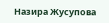Назира Жусупова